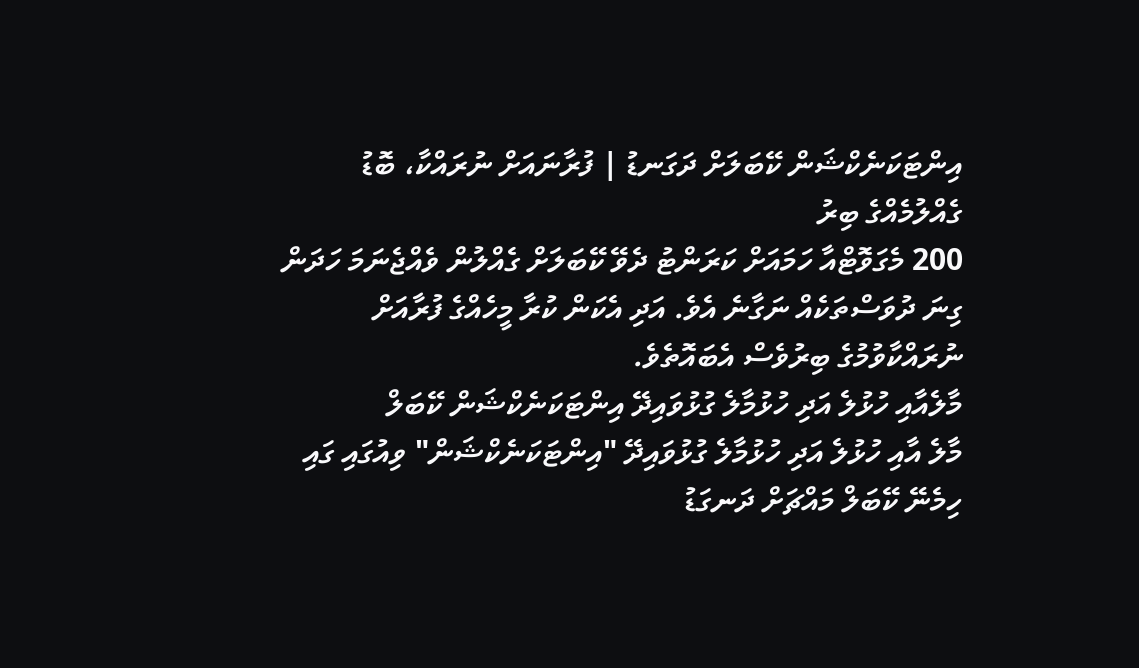އިންޓަކަނެކްޝަން ކޭބަލަށް ދަގަނޑު | ފުރާނައަށް ނުރައްކާ، ބޮޑު ގެއްލުމެއްގެ ބިރު
200 މެގަވޮޓްއާ ހަމައަށް ކަރަންޓު ދެވޭ ކޭބަލަށް ގެއްލުން ވެއްޖެނަމަ ހަދަން ގިނަ ދުވަސްތަކެއް ނަގާނެ އެވެ. އަދި އެކަން ކުރާ މީހެއްގެ ފުރާއަށް ނުރައްކާވުމުގެ ބިރުވެސް އެބައޮތެވެ.
މާލެއާއި ހުޅުލެ އަދި ހުޅުމާލެ ގުޅުވައިދޭ އިންޓަކަނެކްޝަން ކޭބަލް
މާލެ އާއި ހުޅުލެ އަދި ހުޅުމާލެ ގުޅުވައިދޭ "އިންޓަކަނެކްޝަން" ވިއުގައި ގައި ހިމެނޭ ކޭބަލް މައްޗަށް ދަނގަޑު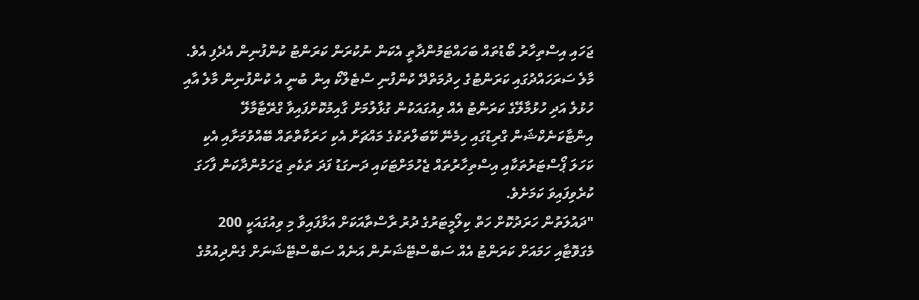ޖަހައި އިސްތިހާރު ބޯޑުތައް ބަހައްޓަމުންދާތީ އެކަން ނުކުރަން ކަރަންޓު ކުންފުނިން އެދެފި އެވެ.
މާލެ ސަރަހައްދުގައި ކަރަންޓުގެ ހިދުމަތްދޭ ކުންފުނި ސްޓެލްކޯ އިން ބުނީ އެ ކުންފުނިން މާލެ އާއި ހުޅުލެ އަދި ހުޅުމާލޭގެ ކަރަންޓު އެއް ވިއުގައަކުން ގުޅާލުމަށް ގާއިމުކޮށްފައިވާ ގްރޭޓާމާލޭ އިންޓާކަނެކްޝަން ގްރިޑުގައި ހިމެނޭ ކޭބަލްތަކުގެ މައްޗަށް އެކި ހަރަކާތްތައް ބޭއްވުމަށާއި އެކި ކަހަލަ ޕޯސްޓަރުތަކާއި އިސްތިހާރުތައް ޖެހުމަށްޓަކައި ދަނގަޑު ފަދަ ތަކެތި ޖަހަމުންދާކަން ފާހަގަ ކުރެވިފައިވަ ކަމަށެވެ.
"ދައުލަތުން ހަރަދުކޮށް ހަތް ކިލޯމީޓަރުގެ ދުރު ރާސްތާއަކަށް އަޅާފައިވާ މި ވިއުގައަކީ 200 މެގަވޮޓާއި ހަމައަށް ކަރަންޓު އެއް ސަބްސްޓޭޝަނުން އަނެއް ސަބްސްޓޭޝަނަށް ގެންދިއުމުގެ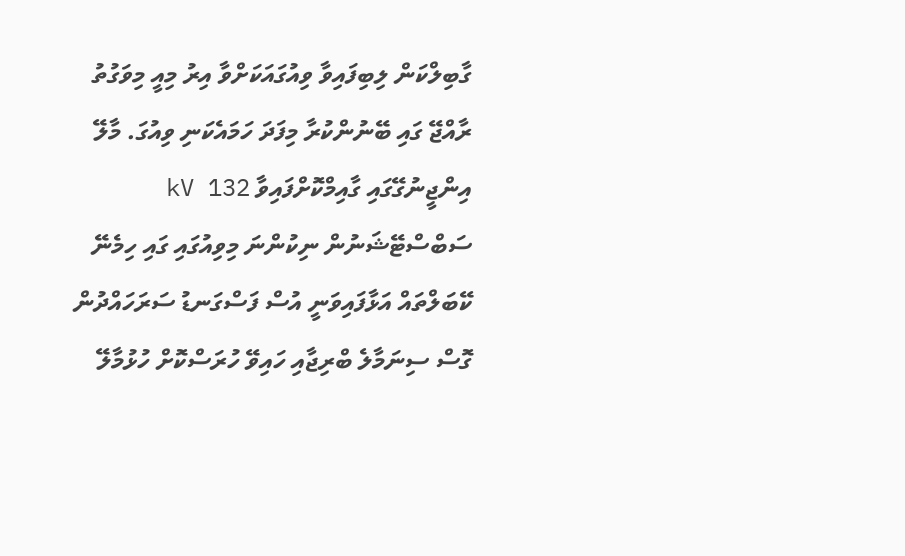ގާބިލްކަން ލިބިފައިވާ ވިއުގައަކަށްވާ އިރު މިއީ މިވަގުތު ރާއްޖޭ ގައި ބޭނުންކުރާ މިފަދަ ހަމައެކަނި ވިއުގަ. މާލޭ އިންޖީނުގޭގައި ގާއިމްކޮށްފައިވާ kV 132 ސަބްސްޓޭޝަނުން ނިކުންނަ މިވިއުގައި ގައި ހިމެނޭ ކޭބަލްތައް އަޅާފައިވަނީ އުސް ފަސްގަނޑު ސަރަހައްދުން ގޮސް ސިނަމާލެ ބްރިޖާއި ހައިވޭ ހުރަސްކޮށް ހުޅުމާލޭ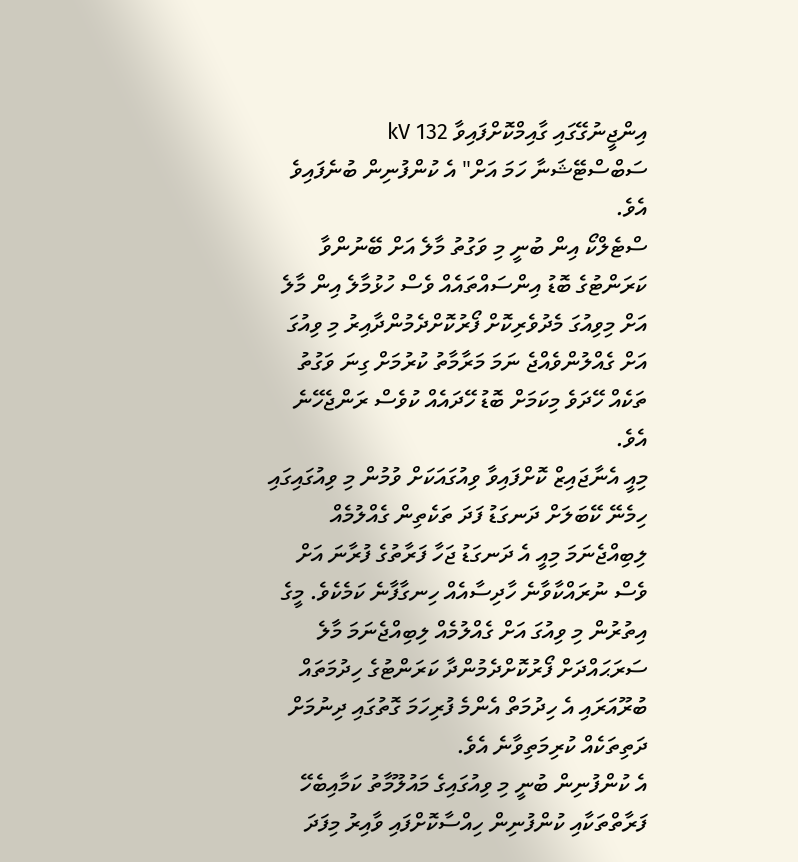އިންޖީނުގޭގައި ގާއިމްކޮށްފައިވާ kV 132 ސަބްސްޓޭޝަނާ ހަމަ އަށް" އެ ކުންފުނިން ބުނެފައިވެ އެވެ.
ސްޓެލްކޯ އިން ބުނީ މި ވަގުތު މާލެ އަށް ބޭނުންވާ ކަރަންޓުގެ ބޮޑު އިންސައްތައެއް ވެސް ހުޅުމާލެ އިން މާލެ އަށް މިވިއުގަ މެދުވެރިކޮށް ފޯރުކޮށްދެމުންދާއިރު މި ވިއުގަ އަށް ގެއްލުންވެއްޖެ ނަމަ މަރާމާތު ކުރުމަށް ގިނަ ވަގުތު ތަކެއް ހޭދަވެ މިކަމަށް ބޮޑު ހޭދައެއް ކުވެސް ރަންޖެހޭނެ އެވެ.
މިއީ އެނާޖައިޒް ކޮށްފައިވާ ވިއުގައަކަށް ވުމުން މި ވިއުގައިގައި ހިމެނޭ ކޭބަލަށް ދަނގަޑު ފަދަ ތަކެތިން ގެއްލުމެއް ލިބިއްޖެނަމަ މިއީ އެ ދަނގަޑު ޖަހާ ފަރާތުގެ ފުރާނަ އަށް ވެސް ނުރައްކާވާނެ ހާދިސާއެއް ހިނގާފާނެ ކަމެކެވެ. މީގެ އިތުރުން މި ވިއުގަ އަށް ގެއްލުމެއް ލިބިއްޖެނަމަ މާލެ ސަރަޙައްދަށް ފޯރުކޮށްދެމުންދާ ކަރަންޓުގެ ހިދުމަތައް ބުރޫއަރައި އެ ހިދުމަތް އެންމެ ފުރިހަމަ ގޮތުގައި ދިނުމަށް ދަތިތަކެއް ކުރިމަތިވާނެ އެވެ.
އެ ކުންފުނިން ބުނީ މި ވިއުގައިގެ މައުލޫމާތު ކަމާއިބެހޭ ފަރާތްތަކާއި ކުންފުނިން ހިއްސާކޮށްފައި ވާއިރު މިފަދަ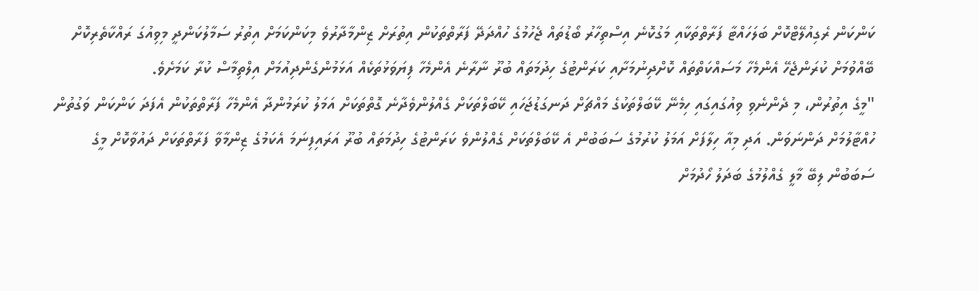ކަންކަން ރެގިއުލޭޓްކޮށް ބަލަހައްޓާ ފަރާތްތަކާއި މަގުކޮނެ އިސްތިހާރު ބޯޑުތައް ޖެހުމުގެ ހުއްދަދޭ ފަރާތްތަކުން އިތުރަށް ޒިންމާދާރުވެ މިކަންކަމަށް އިތުރު ސަމާލުކަންދީ މިވިއުގަ ރައްކާތެރިކޮށް ބޭއްވުމަށް ކުރަންޖެހޭ އެންމެހާ މަސައްކަތްތައް ކޮށްދިނުމަށާއި ކަރަންޓުގެ ހިދުމަތައް ބުރޫ ނާރާނެ އެންމެހާ ފިޔަވަޅުތަކެއް އަޅަމުންގެންދިއުމަށް އިލްތިމާސް ކުރާ ކަމަށެވެ.
"މީގެ އިތުރުން، މި ދެންނެވި ވިއުގައިގައި ހިމެނޭ ކޭބަލްތަކުގެ މައްޗަށް ދަނގަޑުޖަހައި ކޭބަލްތަކަށް ގެއްލުންވެދާނެ ގޮތްތަކަށް އަމަލު ކުރަމުންދާ އެންމެހާ ފަރާތްތަކުން އެފަދަ ކަންކަން ވަގުތުން ހުއްޓާލުމަށް ދަންނަވަން. އަދި މިއާ ހިލާފަށް އަމަލު ކުރުމުގެ ސަބަބުން އެ ކޭބަލްތަކަށް ގެއްލުންވެ ކަރަންޓުގެ ހިދުމަތައް ބުރޫ އަރައިފިނަމަ އެކަމުގެ ޒިންމާވާ ފަރާތްތަކަށް ދައުވާކޮށް މީގެ ސަބަބުން ލިބޭ މާލީ ގެއްލުމުގެ ބަދަލު ހޯދުމަށް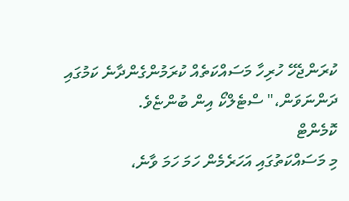ކުރަންޖެހޭ ހުރިހާ މަސައްކަތެއް ކުރަމުންގެންދާނެ ކަމުގައި ދަންނަވަން،" ސްޓެލްކޯ އިން ބުންޏެވެ.
ކޮމެންޓް
މި މަސައްކަތުގައި އަހަރެމެން ހަމަ ހަމަ ވާނެ،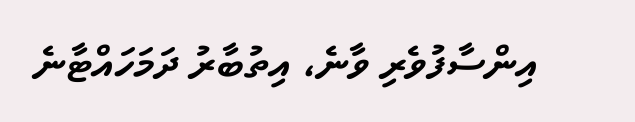އިންސާފުވެރި ވާނެ، އިތުބާރު ދަމަހައްޓާނެ